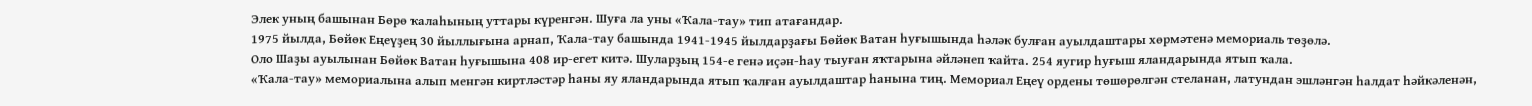Элек уның башынан Бөрө ҡалаһының уттары күренгән. Шуға ла уны «Ҡала-тау» тип атағандар.
1975 йылда, Бөйөк Еңеүҙең 30 йыллығына арнап, Ҡала-тау башында 1941-1945 йылдарҙағы Бөйөк Ватан һуғышында һәләк булған ауылдаштары хөрмәтенә мемориаль төҙөлә.
Оло Шаҙы ауылынан Бөйөк Ватан һуғышына 408 ир-егет китә. Шуларҙың 154-е генә иҫән-һау тыуған яҡтарына әйләнеп ҡайта. 254 яугир һуғыш яландарында ятып ҡала.
«Ҡала-тау» мемориалына алып менгән киртләстәр һаны яу яландарында ятып ҡалған ауылдаштар һанына тиң. Мемориал Еңеү ордены төшөрөлгән стеланан, латундан эшләнгән һалдат һәйкәленән,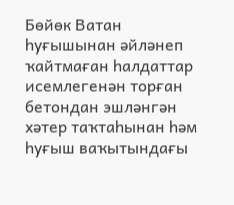Бөйөк Ватан һуғышынан әйләнеп ҡайтмаған һалдаттар исемлегенән торған бетондан эшләнгән хәтер таҡтаһынан һәм һуғыш ваҡытындағы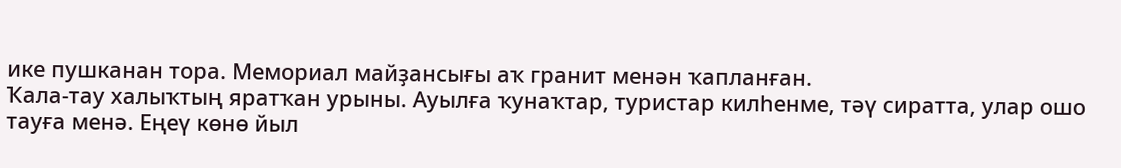ике пушканан тора. Мемориал майҙансығы аҡ гранит менән ҡапланған.
Ҡала-тау халыҡтың яратҡан урыны. Ауылға ҡунаҡтар, туристар килһенме, тәү сиратта, улар ошо тауға менә. Еңеү көнө йыл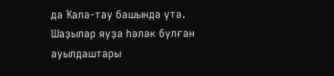да Ҡала-тау башында үтә. Шаҙылар яуҙа һәләк булған ауылдаштары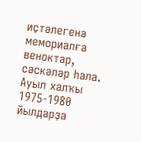иҫтәлегенә мемориалға веноктар, сәскәләр һала.
Ауыл халҡы 1975-1980 йылдарҙа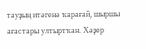тауҙың итәгенә ҡарағай, шыршы ағастары ултыртҡан. Хәҙер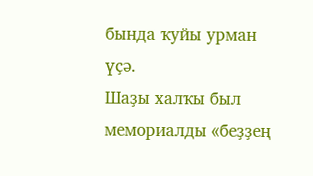бында ҡуйы урман үҫә.
Шаҙы халҡы был мемориалды «беҙҙең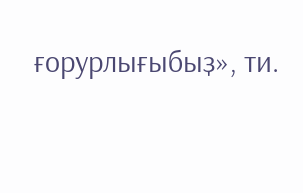ғорурлығыбыҙ», ти.